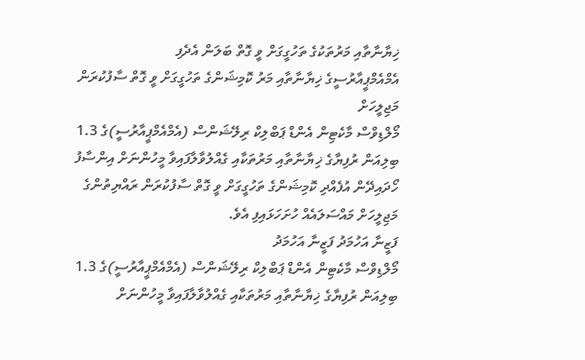ޚިޔާނާތާއި މަރުތަކުގެ ތަހުގީގަށް ވީ ގޮތް ބަލަން އެދެފި
އެމްއެމްޕީއާރުސީގެ ޚިޔާނާތާއި މަރު ކޮމިޝަންގެ ތަހުގީގަށް ވީ ގޮތް ސާފުކުރަން މަޖިލީހަށް
މޯލްޑިވްސް މާކެޓިން އެންޑް ޕަބްލިކް ރިލޭޝަންސް (އެމްއެމްޕީއާރުސީ)ގެ 1.3 ބިލިއަން ރުފިޔާގެ ޚިޔާނާތާއި މަރުތަކާއި ގެއްލުވާލާފައިވާ މީހުންނަށް އިންސާފު ހޯދައިދޭން އުފެއްދި ކޮމިޝަންގެ ތަހުގީގަށް ވީ ގޮތް ސާފުކުރަން ރައްޔިތުންގެ މަޖިލީހަށް މައްސަލައެއް ހުށަހަޅައިފި އެވެ.
ފަޒީނާ އަހުމަދު ފަޒީނާ އަހުމަދު
މޯލްޑިވްސް މާކެޓިން އެންޑް ޕަބްލިކް ރިލޭޝަންސް (އެމްއެމްޕީއާރުސީ)ގެ 1.3 ބިލިއަން ރުފިޔާގެ ޚިޔާނާތާއި މަރުތަކާއި ގެއްލުވާލާފައިވާ މީހުންނަށް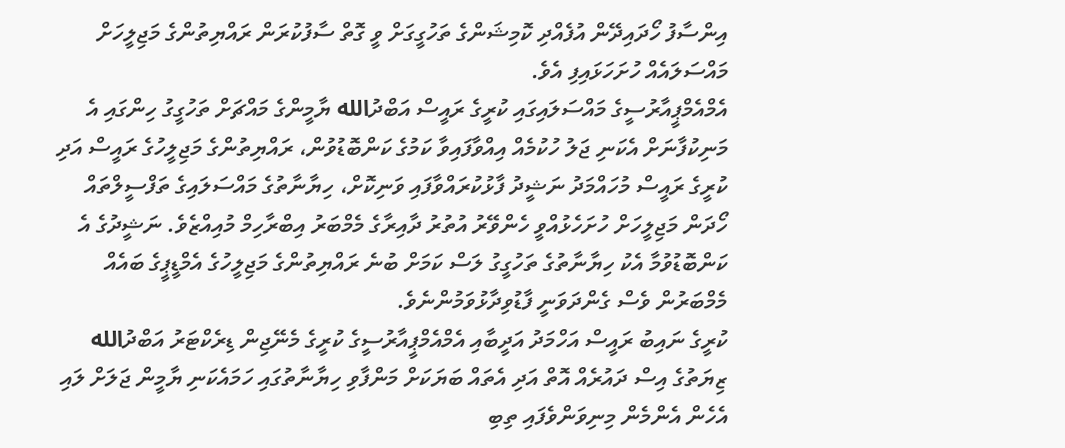އިންސާފު ހޯދައިދޭން އުފެއްދި ކޮމިޝަންގެ ތަހުގީގަށް ވީ ގޮތް ސާފުކުރަން ރައްޔިތުންގެ މަޖިލީހަށް މައްސަލައެއް ހުށަހަޅައިފި އެވެ.
އެމްއެމްޕީއާރުސީގެ މައްސަލައިގައި ކުރީގެ ރައީސް އަބްދުالله ޔާމީންގެ މައްޗަށް ތަހުގީގު ހިންގައި އެ މަނިކުފާނަށް އެކަނި ޖަލު ހުކުމެއް އިއްވާފައިވާ ކަމުގެ ކަންބޮޑުވުން، ރައްޔިތުންގެ މަޖިލީހުގެ ރައީސް އަދި ކުރީގެ ރައީސް މުހައްމަދު ނަޝީދު ފާޅުކުރައްވާފައި ވަނިކޮށް، ހިޔާނާތުގެ މައްސަލައިގެ ތަފްސީލްތައް ހޯދަން މަޖިލީހަށް ހުށަހެޅުއްވީ ހެންވޭރު އުތުރު ދާއިރާގެ މެމްބަރު އިބްރާހިމް މުއިއްޒެވެ. ނަޝީދުގެ އެ ކަންބޮޑުވުމާ އެކު ހިޔާނާތުގެ ތަހުގީގު ލަސް ކަމަށް ބުނެ ރައްޔިތުންގެ މަޖިލީހުގެ އެމްޑީޕީގެ ބައެއް މެމްބަރުން ވެސް ގެންދަވަނީ ފާޑުވިދާޅުވަމުންނެވެ.
ކުރީގެ ނައިބު ރައީސް އަހްމަދު އަދީބާއި އެމްއެމްޕީއާރުސީގެ ކުރީގެ މެނޭޖިން ޑިރެކްޓަރު އަބްދުالله ޒިޔަތުގެ އިސް ދައުރެއް އޮތް އަދި އެތައް ބަޔަކަށް މަންފާވި ހިޔާނާތުގައި ހަމައެކަނި ޔާމީން ޖަލަށް ލައި އެހެން އެންމެން މިނިވަންވެފައި ތިބި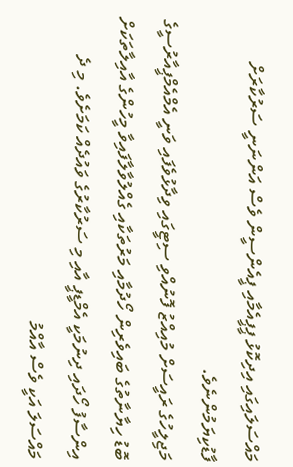މައްސަލައިގައި އިދިކޮޅު ޕީޕީއެމާއި ޕީއެންސީން ވެސް އަންނަނީ ސަރުކާރަށް ފާޑުކިޔަމުންނެވެ.
މަޖިލީހުގެ ރައީސަށް މުއިއްޒު ފޮނުއްވި ސިޓީގައި ވިދާޅުވެފައި ވަނީ އެމްއެމްޕީއާރުސީގެ ބޮޑު ހިޔާނާތުގެ ބައިވެރިން ހޯދުމާއި މަރުތަކާއި ގެއްލުވާލާފައިވާ މީހުންގެ އާއިލާތަކަށް އިންސާފު ހޯދައި ދިނުމަކީ އެމްޑީޕީ އާއި މި ސަރުކާރުގެ ވައުދެއް ކަމަށެވެ. މި ދެ މައްސަލަ އަކީ ވެސް އާއްމު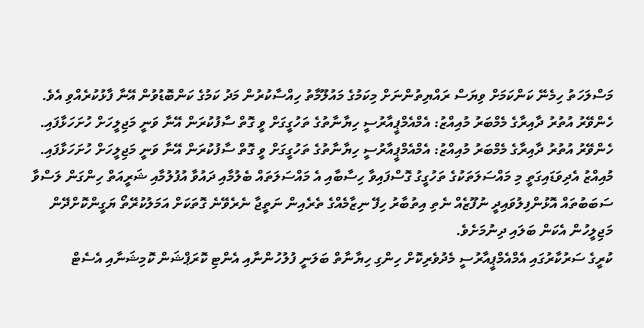މަސްލަހަތު ހިމެނޭ ކަންކަމަށް ވިޔަސް ރައްޔިތުންނަށް މިކަމުގެ މައުލޫމާތު ހިއްސާކުރުން މަދު ކަމުގެ ކަންބޮޑުވުން އޭނާ ފާޅުކުރެއްވި އެވެ.
ހެންވޭރު އުތުރު ދާއިރާގެ މެމްބަރު މުއިއްޒު: އެމްއެމްޕީއާރުސީ ހިޔާނާތުގެ ތަހުގީގަށް ވީ ގޮތް ސާފުކުރަން އޭނާ ވަނީ މަޖިލީހަށް ހުށަހަޅާފައި.
ހެންވޭރު އުތުރު ދާއިރާގެ މެމްބަރު މުއިއްޒު: އެމްއެމްޕީއާރުސީ ހިޔާނާތުގެ ތަހުގީގަށް ވީ ގޮތް ސާފުކުރަން އޭނާ ވަނީ މަޖިލީހަށް ހުށަހަޅާފައި.
މުއިއްޒު އެދިވަޑައިގަތީ މި މައްސަލަތަކުގެ ތަހުގީގު ގޮސްފައިވާ ހިސާބާއި އެ މައްސަލަތައް ބެލުމާއި ދައުވާ އުފުލުމާއި ޝަރީއަތް ހިންގަން ލަސްވާ ސަބަބުތައް އޮޅުންފިލުވައިދީ ނުފޫޒެއް ނެތި އިތުބާރު ހިފޭ ނިޒާމެއްގެ ތެރެއިން ނަތީޖާ ނެރެވޭނެ ގޮތަކަށް އަމަލުކުރޭތޯ ޔަގީންކޮށްދޭން މަޖިލީހުން އެކަން ބަލައި ދިނުމަށެވެ.
ކުރީގެ ސަރުކާރުގައި އެމްއެމްޕީއާރުސީ މެދުވެރިކޮށް ހިންގި ހިޔާނާތް ބަލަނީ ފުލުހުންނާއި އެންޓި ކޮރަޕްޝަން ކޮމިޝަނާއި އެސެޓް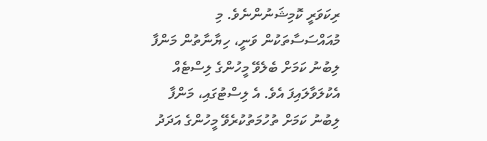ރިކަވަރީ ކޮމިޝަނުންނެވެ. މި މުއައްސަސާތަކުން ވަނީ، ހިޔާނާތުން މަންފާ ލިބުނު ކަމަށް ބެލެވޭ މީހުންގެ ލިސްޓެއް އެކުލަވާލައިފަ އެވެ. އެ ލިސްޓުގައި، މަންފާ ލިބުނު ކަމަށް ތުހުމަތުކުރެވޭ މީހުންގެ އަދަދު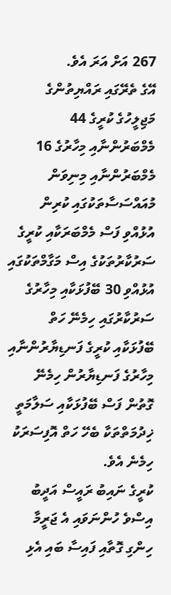267 އަށް އަރަ އެވެ.
އޭގެ ތެރޭގައި ރައްޔިތުންގެ މަޖިލީހުގެ ކުރީގެ 44 މެމްބަރުންނާއި މިހާރުގެ 16 މެމްބަރުންނާއި މިނިވަން މުއައްސަސާތަކުގައި ކުރިން އުޅުއްވި ފަސް މެމްބަރަކާއި ކުރީގެ ސަރުކާރުތަކުގެ އިސް މަގާމްތަކުގައި އުޅުއްވި 30 ބޭފުޅަކާއި މިހާރުގެ ސަރުކާރުގައި ހިމެނޭ ހަތް ބޭފުޅަކާއި ކުރީގެ ފަނޑިޔާރުންނާއި މިހާރުގެ ފަނޑިޔާރުން ހިމެނޭ ގޮތުން ފަސް ބޭފުޅަކާއި ސަލާމަތީ ޚިދުމަތްތަކާ ބެހޭ ހަތް އޮފިސަރަކު ހިމެނެ އެވެ.
ކުރީގެ ނައިބު ރައީސް އަދީބު އިސްވެ ހުންނަވައި އެ ޖަރީމާ ހިންގި ގޮތާއި ފައިސާ ބައި އެޅި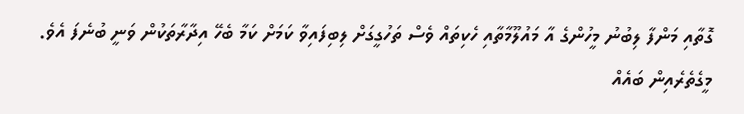ގޮތާއި މަންފާ ލިބުނު މީހުންގެ އާ މައުލޫމާތާއި ހެކިތައް ވެސް ތަހުގީގަށް ލިބިފައިވާ ކަމަށް ކަމާ ބެހޭ އިދާރާތަކުން ވަނީ ބުނެފަ އެވެ. މީގެތެރެއިން ބައެއް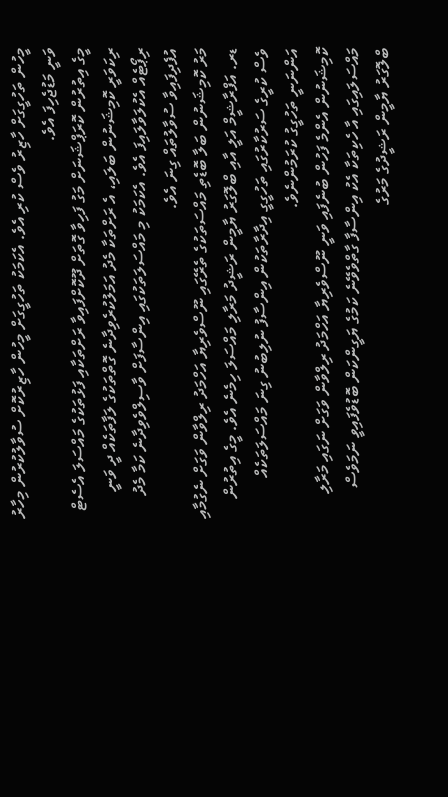މީހުން ތަހުގީގަށް ހާޒިރު ވެސް ކުރި އެވެ. އެކަމަކު ތަހުގީގަށް މީހުން ހާޒިރުކޮށް ސުވާލުކުރުން މިހާރު ވަނީ މަޑުޖެހިފަ އެވެ.
މީގެ އިތުރުން ކޮރަޕްޝަނަށް މަގު ފަހިވާ ގޮތަށް ދޫކޮށްފައިވާ ރަށްތަކާއި ފަޅުތަކުގެ މައްސަލަ އެސެޓް ރިކަވަރީ ކޮމިޝަނުން ބަލައި، އެ ރަށްތަކާ މެދު އަމަލުކުރެވިދާނެ ގޮތްތަކުގެ ލަފާތަކެއް ދީ ވަނީ ރިޕޯޓެއް އެކުލަވާލައިފަ އެވެ. އެކަމަކު މި މައްސަލަތަކުގައި އިންސާފަށް ވާސިލްވެވިދާނެ ކަމާ މެދު އުފެދިފައިވާ ސުވާލުތައް ގިނަ އެވެ.
މަރު ކޮމިޝަނުން ބަލާ ބޮޑެތި މައްސަތަކުގެ ތެރޭގައި ނޫސްވެރިޔާ އަހްމަދު ރިލްވާން ވަގަށް ނެގުމާއި ޑރ. އަފްރާޝީމް އަލީ އާއި ބްލޮގަރު ޔާމީން ރަޝީދު މަރާލި މައްސަލަ ހިމެނެ އެވެ. މީގެ އިތުރުން ވެސް ކުރީގެ ސަރުކާރުގައި ތަހުގީގީ އިދާރާތަކުން އިންސާފު ނުލިބުނު ގިނަ މައްސަލަތަކެއް އަންނަނީ ތަހުގީގު ކުރަމުންނެވެ.
ކޮމިޝަނުން އެންމެ ފަހުން ބުނެފައި ވަނީ ނޫސްވެރިޔާ އަހްމަދު ރިލްވާން ވަގަށް ނަގައި މަރާލި މައްސަލައިގައި އާ ހެކިތަކާ އެކު އިންސާފާ ގާތްވެވޭނެ ކަމުގެ ޔަގީންކަން ބޮޑުވެފައިވީ ނަމަވެސް ބްލޮގަރު ޔާމީން ރަޝީދުގެ މަރުގެ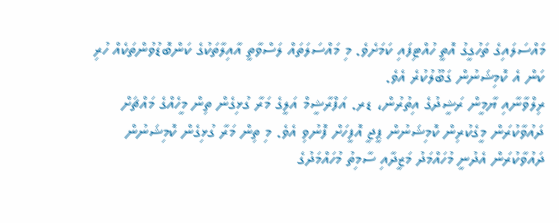މައްސަލައިގެ ތަހުގީގު އޮތީ ހުއްޓިފައި ކަމަށެވެ. މި މައްސަލަތައް ލަސްވާތީ އާއިލާތަކުގެ ކަންބޮޑުވުންތަކެއް ހުރި ކަން އެ ކޮމިޝަނުން ގަބޫލުކުރެ އެވެ.
ރިލްވާނާއި ޔާމީން ރަޝީދުގެ އިތުރުން، ޑރ. އަފްރާޝީމް އަލީގެ މަރާ ގުޅިގެން ތިން މީހެއްގެ މައްޗަށް ދައުވާކުރަން މީގެކުރިން ކޮމިޝަނުން ޕީޖީ އޮފީހަށް ފޮނުވި އެވެ. މި ތިން މަރާ ގުޅިގެން ކޮމިޝަނުން ދައުވާކުރަން އެދުނީ މުހައްމަދު މަޒީދާއި ސާމިތު މުހައްމަދުގެ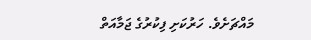މައްޗަށެވެ. ހަރުކަށި ފިކުރުގެ ޖަމާއަތް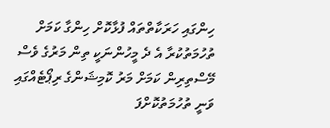ހިންގައި ހަރަކާތްތައް ފުޅާކޮށް ހިންގާ ކަމަށް ތުހުމަތުކުރާ އެ ދެ މީހުންނަކީ ތިން މަރުގެ ވެސް މޭސްތިރިން ކަމަށް މަރު ކޮމިޝަންގެ ރިޕޯޓެއްގައި ވަނީ ތުހުމަތުކޮށްފަ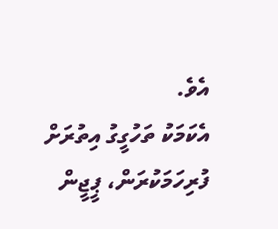އެވެ.
އެކަމަކު ތަހުގީގު އިތުރަށް ފުރިހަމަކުރަން، ޕީޖީން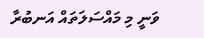ވަނީ މި މައްސަލަތައް އަނބުރާ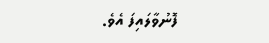ފޮނުވާލައިފަ އެވެ.